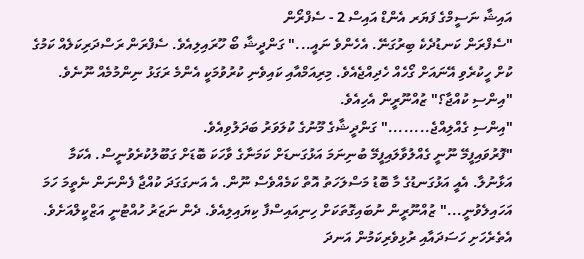އައިޝާ ނަސީމްގެ ފަޔަރ އެންޑް އައިސް 2 - ސެފްރޯން
"ސެފްރަން ކަނޑުދެކެ ބިރުގަނޭ. އެހެންވެ ނައީ..." ގަންދީޝާ ބޯ ހޫރައިލިއެވެ. ސެފްރަން ރަސްދަރިކަލެއް ކަމުގެ ކުށް ހީކުރެވި އޭނައަށް ގޯހެއް ހެދިއްޖެއެވެ. މިރިއަމްއާއި ކައިވެނި ކުރުވުމަކީ އެންމެ ރަގަޅު ނިންމުމެއް ނޫނެވެ.
"އިންސި ކުއްޖާ؟" ޒުއްނޫރީން އެހިއެވެ.
"އިންސި ގެއްލިއްޖެ........" ގަންދީޝާގެ މޫނުގެ ކުލަވަރު ބަދަލުވިއެވެ.
"ފޮރުވައިފީމޭ ނޫނީ ގެއްލުވާލައިފީމޭ ބުނިނަމަ އަޅުގަނޑަށް ކަމަނާގެ ވާހަކަ ބޮޑަށް ގަބޫލުކުރެވުނީސް. އެކަމާ އަޅާނުލާ. އެއީ އަޅުގަނޑުގެ މާ ބޮޑު މަސްލަހަތު އޮތް ކަމެއްވެސް ނޫން. އެ އަނގަގަދަ ކުއްޖާ ފެންނަން ނެތީމަ ހަމަ އަހައިލެވުނީ..." ޒުއްނޫރީން ނުބައިގޮތަކަށް ހިނިއައިސްފާ ކިޔައިލިއެވެ. ދެން ނަޒަރު ހުއްޓުނީ އަޒްކީލްއަށެވެ. އެތެރެހަށި ހަސަދައާއި ރުޅިވެރިކަމުން އަނދަ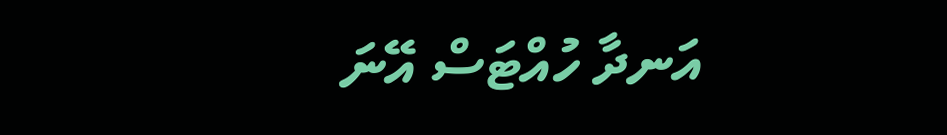އަނދާ ހުއްޓަސް އޭނަ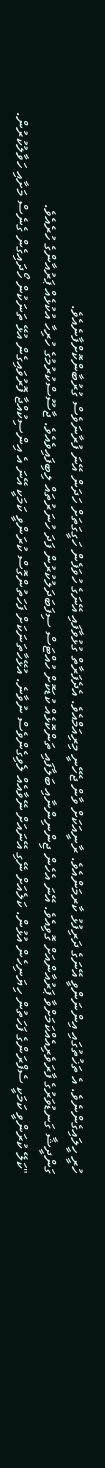ހުރީ ހީލައިގެންނެވެ. އެ ތަޚުތުގައި އިންނަންވީ އޭނަގެ ދަރިފުޅު ކާރމަންއެވެ. ރާނީއަކަށް ވާން ޖެހޭނީ މިރިއަމްއެވެ. އެދެފަރާތް ގުޅުވާފައި އޭނަގެ ހުވަފެން ހަގީގަތަށް ހަދަން އޭނަ ފުރާނަވެސް ގުރުބާންކޮށްފާނެއެވެ.
ގަންދީޝާ ގަނޑުވަރުގެ ފާރަވެރިއެއްކަމަށްވާ ޕަރުއާންއަށް ގޮވިއެވެ. އޭނަ އެހެން ޖިންނިންނާއި ބަލާފައި ތަންކޮޅެއް ކުޑަކޮށް ހުއްޓަސް ސިފަބަދަލުކުރުން ފަދަ ހުނަރުތައް ލިބިފައިވެއެވެ. ޖާސޫސްކުރުމުގެ ހުރިހާ އުކުޅެއް ޕަރުއާންގެ ހުރެއެވެ.
"ކަލޭ ކުރަންވީ ކަމަކީ ސެފްރަންގެ ފަހަތުން ހިޔަނިހެން އުޅުން. ކަލެއަށް ނޭގި އޭނައަށް ނޭވާއެއް ލެވިގެންވެސް ނުވާނެ. އުޅޭހާތަނަކަށް ފަހަތުންގޮސް ކުރަންވީ ކަމަކީ އޭނަ އެ އިންސިކުއްޖާ ފޮރުވައިގެން އުޅޭ ތަނަކުން ހޯދައިގެން ގެނެސް މަށާއި ހަވާލުކުރުން.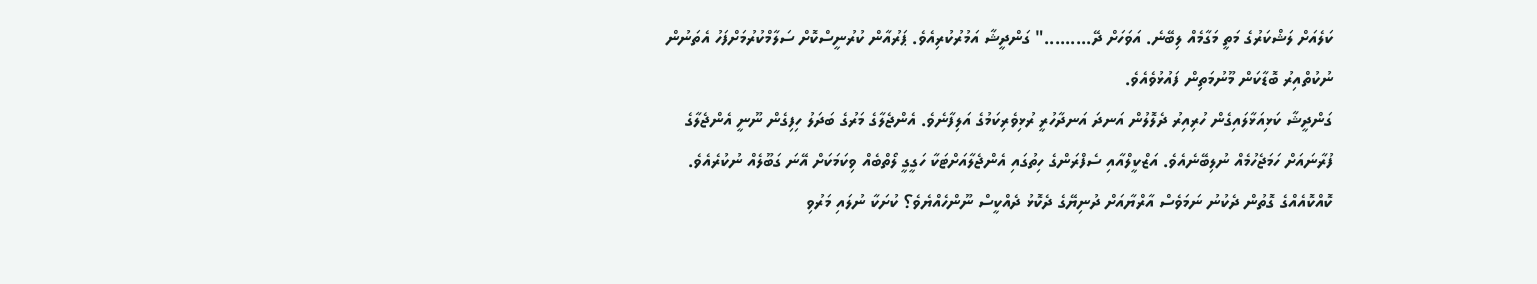ކަލެއަށް ލަޝްކަރުގެ މަތީ މަގާމެއް ލިބޭނެ. އަވަހަށް ދޭ........." ގަންދީޝާ އަމުރުކުރިއެވެ. ޕަރުއާން ކުރުނީސްކޮށް ސަލާމްކުރުމަށްފަހު އެތަނުން ނުކުތްއިރު ބޮޑާކަން މޫނުމަތިން ފައުޅުވެއެވެ.
ގަންދީޝާ ކަޅިއަޅާލައިގެން ހުރިއިރު ދެލޮލުން އަނދަ އަނދާހުރީ ރުޅިވެރިކަމުގެ އަލިފާނެވެ. އެންޖެލާގެ މަރުގެ ބަދަލު ހިފިގެން ނޫނީ އެންޖެލާގެ ފުރާނައަށް ހަމަޖެހުމެއް ނުލިބޭނެއެވެ. އަޒްކީލްއާއި ސެފްރަންގެ ހިތުގައި އެންޖެލާއަށްޓަކާ ހަގީގީ ލޯތްބެއް ވިކަމަކަށް އޭނަ ގަބޫލެއް ނުކުރެއެވެ. ކޮއްކޮއެއްގެ ގޮތުން ދެކުނު ނަމަވެސް އާރްޔާއަށް ދުނިޔޭގެ ދެކޮޅު ދެއްކީސް ނޫންހެއްޔެވެ؟ ކުށަކާ ނުލައި މަރުވި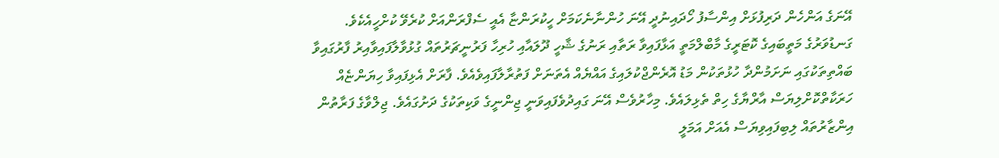އޭނަގެ އަންހެން ދަރިފުޅަށް އިންސާފު ހޯދައިނުދީ އޭނަ ހުންނާނެކަމަށް ހީކުރަންޏާ އެއީ ސެފްރަންއަށް ކުރެވޭ ކުށްހީއެކެވެ.
ގަނޑުވަރުގެ މަތީބައިގެ ކޮޓަރީގެ މާބްލްމަތީ އަޅާފައިވާ ރަތާއި ރަނުގެ ޝާހީ ދޫލައާއި ހުރިހާ ފަރުނީޗަރުތައް ގުޅުވާލާފައިވާއިރު ފާރުގައިވާ ބައްތިތަކުގައި ނަށަމުންދާ ހުޅުތަކުން މަޑު އޮރެންޖްކުލައިގެ އައްޔެއް އެތަނަށް ފަތުރާލާފައިވެއެވެ. ފާރަށް އެޅިފައިވާ ހިޔަންޏެއް ހަރަކާތްކޮށްލިޔަސް އާރްޔާގެ ހިތް ތެޅިލައެވެ. މިހާރުވެސް އޭނަ ގައިދުވެފައިވަނީ ޖިންނީގެ ވަކިތަކުގެ ދަށުގައެވެ. ޖިލްވާގެ ފަރާތުން އިންޒާރުތައް ލިބިފައިވިޔަސް އެއަށް އަމަލީ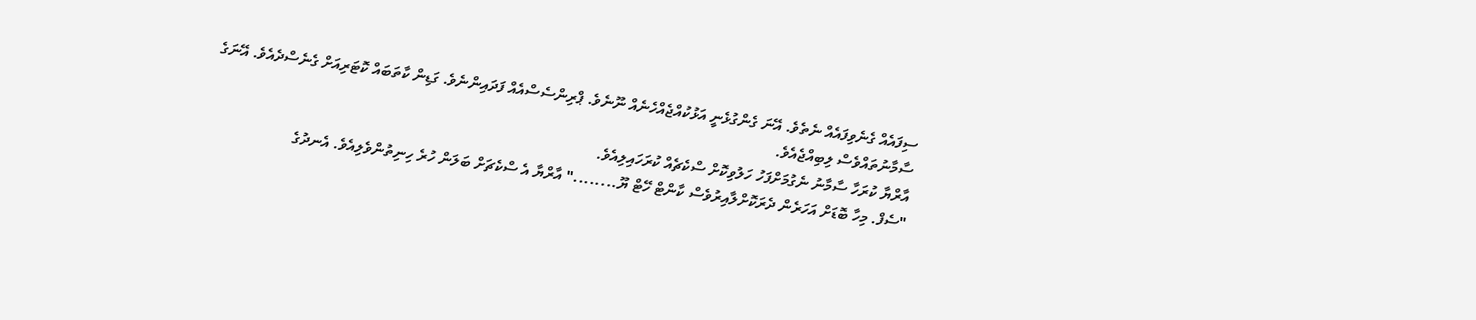ސިފައެއް ގެނެވިފައެއް ނެތެވެ. އޭނަ ގެންގުޅެނީ އަޅުކުއްޖެއްހެނެއް ނޫނެވެ. ޕްރިންސެސްއެއް ފަދައިންނެވެ. ގަޑިން ކާތަބައް ކޮޓަރިއަށް ގެނެސްދެއެވެ. އޭނަގެ ސާމާނުތައްވެސް ލިބިއްޖެއެވެ.
އާރްޔާ ކުރަހާ ސާމާނު ނެގުމަށްފަހު ހަލުވިކޮށް ސްކެޗެއް ކުރަހައިލިއެވެ.
"ސެފް. މިހާ ބޮޑަށް އަހަރެން ދެރަކޮށްލާއިރުވެސް ކާންޓް ހޭޓް ޔޫ........" އާރްޔާ އެ ސްކެޗަށް ބަލަން ހުރެ ހިނިތުންވެލިއެވެ. އެނދުގެ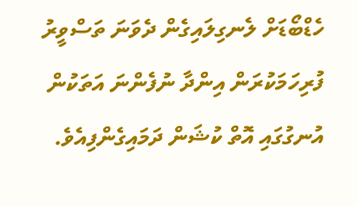ހެޑްބޯޑަށް ލެނގިލައިގެން ދެވަނަ ތަސްވީރު ފުރިހަމަކުރަން އިންދާ ނުފެންނަ އަތަކުން އުނގުގައި އޮތް ކުޝަން ދަމައިގެންފިއެވެ.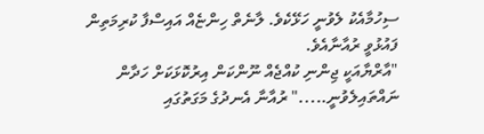ސިހުމާއެކު ލެވުނީ ހަޅޭކެވެ. ލާނެތް ހިންޏެއް އައިސްފާ ކުރިމަތިން ފައުޅުވީ ރުއާނާއެވެ.
"އާރްޔާއަކީ ޖިންނި ކުއްޖެއް ނޫންކަން އިރުކޮޅަކަށް ހަދާން ނައްތައިލެވުނީ....." ރުއާނާ އެނދުގެ މަގަތުގައި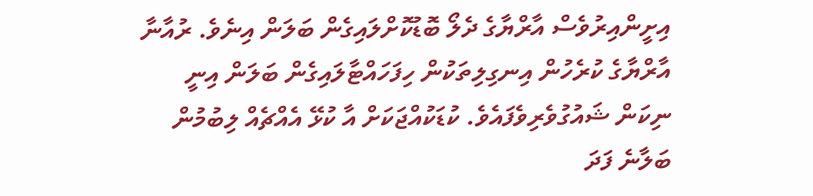އިށީންއިރުވެސް އާރްޔާގެ ދެލޯ ބޮޑުކޮށްލައިގެން ބަލަން އިނެވެ. ރުއާނާ އާރްޔާގެ ކުރެހުން އިނގިލިތަކުން ހިފަހައްޓާލައިގެން ބަލަން އިނީ ނިކަން ޝައުގުވެރިވެފައެވެ. ކުޑަކުއްޖަކަށް އާ ކުޅޭ އެއްޗެއް ލިބުމުން ބަލާނެ ފަދަ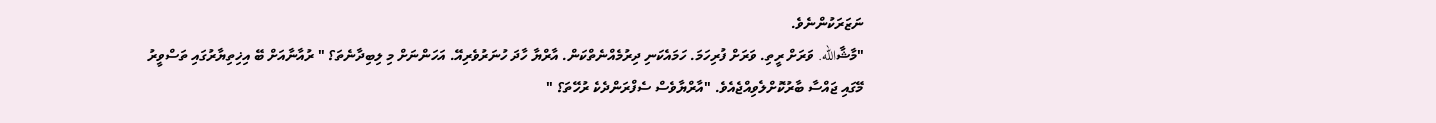ނަޒަރަކުންނެވެ.
"މާޝާالله. ވަރަށް ރީތި. ވަރަށް ފުރިހަމަ. ހަމައެކަނި ދިރުމެއްނެތްކަން. އާރްޔާ ހާދަ ހުނަރުވެރިއޭ. އަހަންނަށް މި ލިބިދާނެތަ؟ " ރުއާނާއަށް ބޭ އިޚިތިޔާރުގައި ތަސްވީރު މޭގައި ޖައްސާ ބާރުކޮށްލެވިއްޖެއެވެ. "އާރްޔާވެސް ސެފްރަންދެކެ ރުހޭތަ؟ "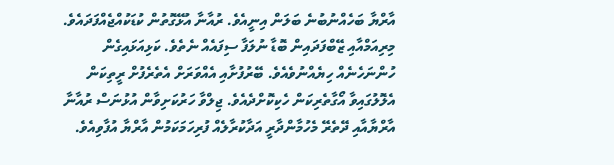އާރްޔާ ބަހެއްނުބުނެ ބަލަން އިނީއެވެ. ރުއާނާ އުޅޭގޮތުން ކުޑަކުއްޖެއްފަދައެވެ. މިރިއަމްއާއި ޒޭބްފަދައިން ބޮޑާ ނުލަފާ ސިފައެއް ނެތެވެ. ކަޅިއަޅައިގެން ހުންނަހެނެއް ހިޔެއްނުވެއެވެ. ބޭރުފުށާއި އެއްވަރަށް އެތެރެފުށް ރީތިކަން އެލޮލުގައިވާ އޯގާތެރިކަން ހެކިކޮށްދެއެވެ. ޖިލްވާ ހަރުކަށިވާން އުޅުނަސް ރުއާނާ އާރްޔާއާއި ދޭތެރޭ މެހުމާންދާރީ އަދާކުރާލެއް ފުރިހަމަކަމުން އާރްޔާ އުފާވިއެވެ.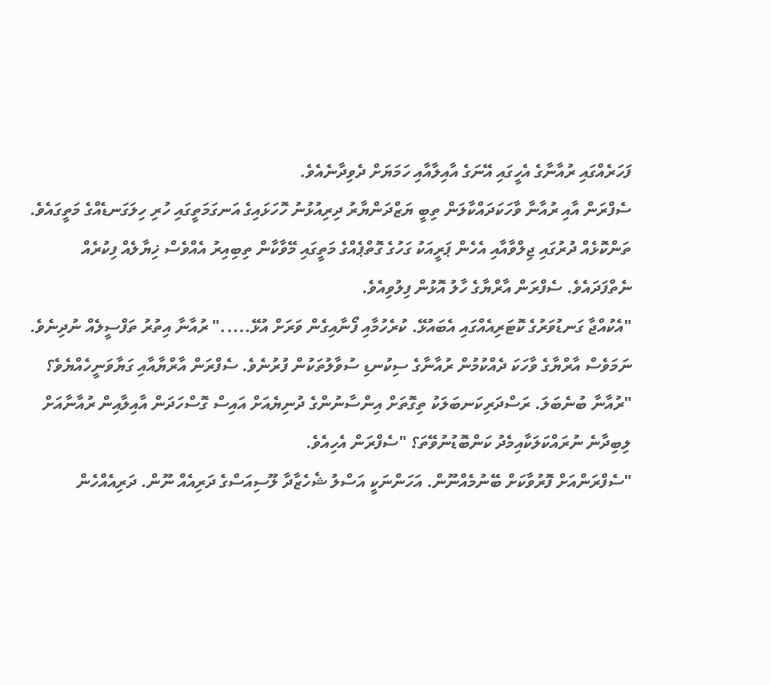ފަހަރެއްގައި ރުއާނާގެ އެހީގައި އޭނަގެ އާއިލާއާއި ހަމަޔަށް ދެވިދާނެއެވެ.
ސެފްރަން އާއި ރުއާނާ ވާހަކަދައްކާލަން ތިބީ ޔަޒްދަންޔާރު ދިރިއުޅުނު ހޮހަޅައިގެ އަނގަމަތީގައި ހުރި ހިލަގަނޑެއްގެ މަތީގައެވެ. ތަންކޮޅެއް ދުރުގައި ޖިލްވާއާއި އެހެން ޕަރީއަކު ގަހުގެ ގޮތްޕެއްގެ މަތީގައި މޭވާކާން ތިބިއިރު އެއްވެސް ޚިޔާލެއް ފިކުރެއް ނެތްފަދައެވެ. ސެފްރަން އާރްޔާގެ ހާލު އޮޅުން ފިލުވިއެވެ.
"އެކުއްޖާ ގަނޑުވަރުގެ ކޮޓަރިއެއްގައި އެބައުޅޭ. ކުރެހުމާއި ފޯނާއިގެން ވަރަށް އުޅޭ....." ރުއާނާ އިތުރު ތަފްސީލެއް ނުދިނެވެ. ނަމަވެސް އާރްޔާގެ ވާހަކަ ދެއްކުމުން ރުއާނާގެ ސިކުނޑި ސުވާލުތަކުން ފުރުނެވެ. ސެފްރަން އާރްޔާއާއި ގަޔާވަނީހެއްޔެވެ؟
"ރުއާނާ ބުނެބަލަ. ރަސްދަރިކަނބަލަކު ތިގޮތަށް އިންސާނުންގެ ދުނިޔެއަށް އައިސް ގޮސްހަދަން އާއިލާއިން ރުއާނާއަށް ލިބިދާނެ ނުރައްކަލަކާއިމެދު ކަންބޮޑުނުވޭތަ؟ "ސެފްރަން އެހިއެވެ.
"ސެފްރަންއަށް ފޮރުވާކަށް ބޭނުމެއްނޫން. އަހަންނަކީ އަސްލު ޝެހެޒާދާ ލޫސިއަސްގެ ދަރިއެއް ނޫން. ދަރިއެއްހެން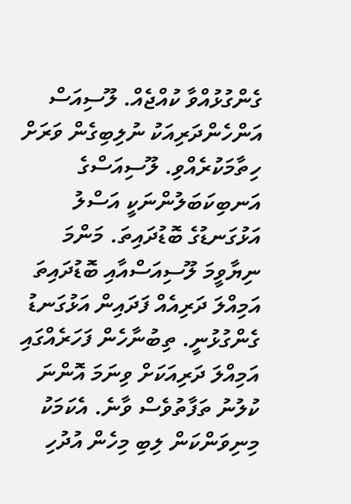ގެންގުޅުއްވާ ކުއްޖެއް. ލޫސިއަސް އަންހެންދަރިއަކު ނުލިބިގެން ވަރަށް ހިތާމަކުރެއްވި. ލޫސިއަސްގެ އަނބިކަބަލުންނަކީ އަސްލު އަޅުގަނޑުގެ ބޮޑުދައިތަ. މަންމަ ނިޔާވީމަ ލޫސިއަސްއާއި ބޮޑުދައިތަ އަމިއްލަ ދަރިއެއް ފަދައިން އަޅުގަނޑު ގެންގުޅުނީ. ތިބުނާހެން ފަހަރެއްގައި އަމިއްލަ ދަރިއަކަށް ވިނަމަ އޮންނަ ކުލުނު ތަފާތުވެސް ވާނެ. އެކަމަކު މިނިވަންކަން ލިބި މިހެން އުދުހި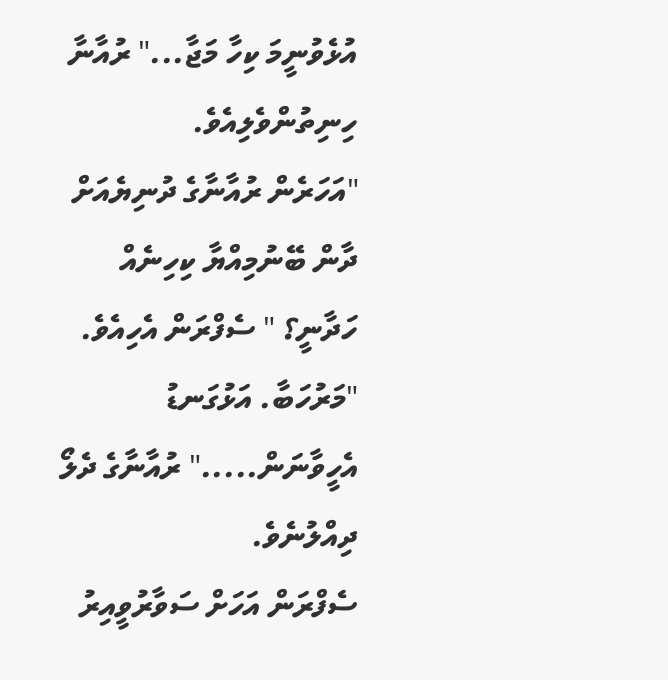އުޅެވުނީމަ ކިހާ މަޖާ..." ރުއާނާ ހިނިތުންވެލިއެވެ.
"އަހަރެން ރުއާނާގެ ދުނިޔެއަށް ދާން ބޭނުމިއްޔާ ކިހިނެއް ހަދާނީ؟ " ސެފްރަން އެހިއެވެ.
"މަރުހަބާ. އަޅުގަނޑު އެހީވާނަން....." ރުއާނާގެ ދެލޯ ދިއްލުނެވެ.
ސެފްރަން އަހަށް ސަވާރުވީއިރު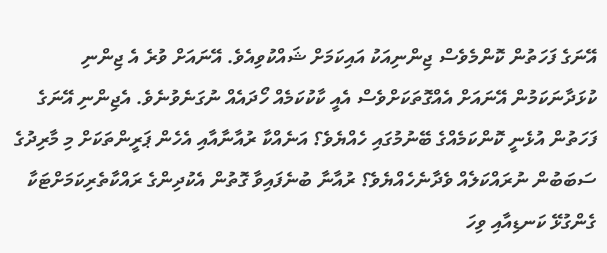އޭނަގެ ފަހަތުން ކޮންމެވެސް ޖިންނިއަކު އައިކަމަށް ޝައްކުވިއެވެ. އޭނައަށް ވުރެ އެ ޖިންނި ކުޅަދާނަކަމުން އޭނައަށް އެއްގޮތަކަށްވެސް އެއީ ކާކުކަމެއް ހޯދައެއް ނުގަނެވުނެވެ. އެޖިންނި އޭނަގެ ފަހަތުން އުޅެނީ ކޮންކަމެއްގެ ބޭނުމުގައި ހެއްޔެވެ؟ އަނެއްކާ ރުއާނާއާއި އެހެން ޕަރީންތަކަށް މި މާރިދުގެ ސަބަބުން ނުރައްކަލެއް ވެދާނެހެއްޔެވެ؟ ރުއާނާ ބުނެފައިވާ ގޮތުން އެކުދިންގެ ރައްކާތެރިކަމަށްޓަކާ ގެންގުޅޭ ކަނޑިއާއި ވިހަ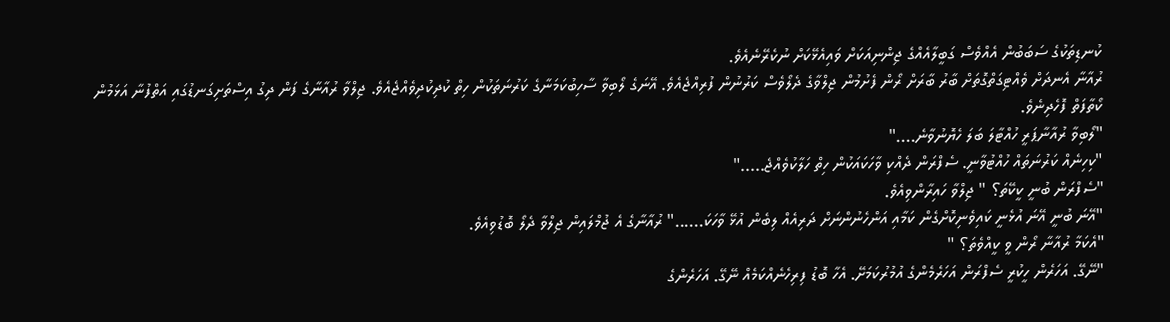ކުނޑިތަކުގެ ސަބަބުން އެއްވެސް ގަބީލާއެއްގެ ޖިންނިއަކަށް ވައިއެޅޭކަށް ނުކެރޭނެއެވެ.
ރުއާނާ އެނދަށް ވެއްޓިގަތްގޮތަށް ބާރު ބާރަށް ރޯން ފެށުމުން ޖިލްވާގެ ދެލޯވެސް ކަރުނުން ފުރިއްޖެއެވެ. އޭނަގެ ލޯބިވާ ސާހިބުކަމަނާގެ ކަރުނަތަކުން ހިތް ކުދިކުދިވެއްޖެއެވެ. ޖިލްވާ ރުއާނާގެ ފަން ދިގު އިސްތަށިގަނޑުގައި އަތްފުނާ އަޅަމުން ކޯތާފަތް ފޮހެދިނެވެ.
"ލޯބިވާ ރުއާނާޕަރީ ހުއްޓާލަ ބަލަ ހެޔޮނުވާނެ...."
"ކިހިނެއް ކަރުނަތައް ހުއްޓުވާނީ. ސެފްރަން ދެއްކި ވާހަކައަކުން ހިތް ހަލާކުވެއްޖެ....."
"ސެފްރަން ބުނީ ކީކޭތަ؟ " ޖިލްވާ ހައިރާންވިއެވެ.
"އޭނަ ބުނީ އޭނަ އުޅެނީ ކައިވެނިކޮށްގެން ކަމާއި އަންހެނުންނަށް ދަރިއެއް ލިބެން އުޅޭ ވާހަކަ......" ރުއާނާގެ އެ ޖުމްލައިން ޖިލްވާ ދެލޯ ބޮޑުވިއެވެ.
"އެކަމާ ރުއާނާ ރޯން ވީ ކީއްވެތަ؟ "
"ނޭގޭ. އަހަރެން ހީކުރީ ސެފްރަން އަހަރެމެންގެ އުމުރުކަމަށޭ. އެހާ ބޮޑު ފިރިހެނެއްކަމެއް ނޭގޭ. އަހަރެންގެ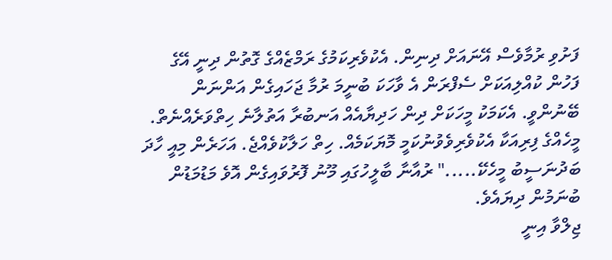ފަށުވި ރުމާވެސް އޭނައަށް ދިނިން. އެކުވެރިކަމުގެ ރަމްޒެއްގެ ގޮތުން ދިނީ އޭގެ ފަހުން ކުއްލިއަކަށް ސެފްރަން އެ ވާހަކަ ބުނީމަ ރުމާ ޖަހައިގެން އަންނަން ބޭނުންވީ. އެކަމަކު މީހަކަށް ދިން ހަދިޔާއެއް އަނބުރާ އަތުލާނެ ހިތްވަރެއްނެތް. މީހެއްގެ ފިރިއަކާ އެކުވެރިވެވުނުކަމީ މޮޔަކަމެއް. ހިތް ހަލާކުވެއްޖެ. އަހަރެން މިއީ ހާދަ ބަދުނަސީބު މީހެކޭ....." ރުއާނާ ބާލީހުގައި މޫނު ފޮރުވައިގެން އޮވެ މަޑުމަޑުން ބުނަމުން ދިޔައެވެ.
ޖިލްވާ އިނީ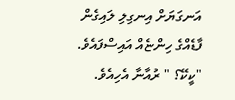އަނގަޔަށް އިނގިލި ލައިގެން ފާޑެއްގެ ހިންޏެއް އައިސްފައެވެ.
"ކީކޭ؟ " ރުއާނާ އެހިއެވެ.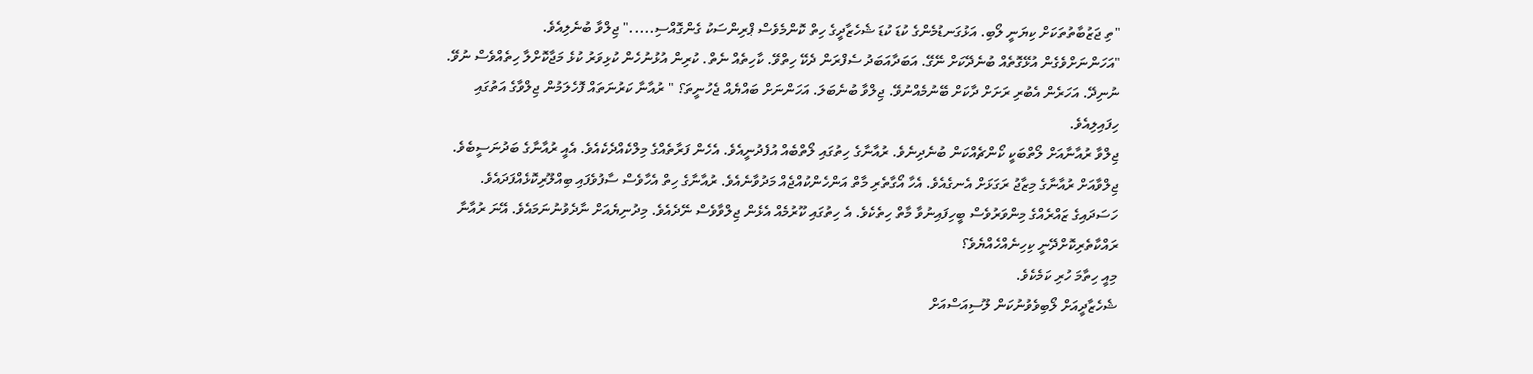"ތި ޖަޒުބާތުތަކަށް ކިޔަނީ ލޯބި. އަޅުގަނޑުމެންގެ ކުޑަ ކުޑަ ޝެހެޒާދީގެ ހިތް ކޮންމެވެސް ޕްރިންސަކު ގެންގޮއްސި....." ޖިލްވާ ބުނެލިއެވެ.
"އަހަންނަށްވެގެން އުޅޭގޮތެއް ބުނެދޭކަށް ނޭގޭ. އަބަދާއަބަދު ސެފްރަން ދެކޭ ހިތްވޭ. ކާހިތެއް ނެތް. ކުރިން އުޅުނުހެން ކުޅިވަރު ކުޅެ މަޖާކޮށްލާ ހިތެއްވެސް ނުވޭ. ނުނިދޭ. އަހަރެން އެބުރި ރަށަށް ދާކަށް ބޭނުމެއްނުވޭ. ޖިލްވާ ބުނެބަލަ. އަހަންނަށް ބައްޔެއް ޖެހުނީތަ؟ " ރުއާނާ ކަރުނަތައް ފޮހެލަމުން ޖިލްވާގެ އަތުގައި ހިފައިލިއެވެ.
ޖިލްވާ ރުއާނާއަށް ލޯތްބަކީ ކޯންޗެއްކަން ބުނެދިނެވެ. ރުއާނާގެ ހިތުގައި ލޯތްބެއް އުފެދުނީއެވެ. އެހެން ފަރާތެއްގެ މިލްކެއްދެކެއެވެ. އެއީ ރުއާނާގެ ބަދުނަސީބެވެ. ޖިލްވާއަށް ރުއާނާގެ މިޒާޖު ރަގަޅަށް އެނގެއެވެ. އެހާ އޯގާތެރި މާތް އަންހެންކުއްޖެއް މަދުވާނެއެވެ. ރުއާނާގެ ހިތް އެހާވެސް ސާފުވެފައި ބިއްލޫރިކޮޅެއްފަދައެވެ. ހަސަދައިގެ ޒައްރެއްގެ މިންވަރުވެސް ބީހިފައިނުވާ މާތް ހިތެކެވެ. އެ ހިތުގައި ކޫރުމެއް އެޅެން ޖިލްވާވެސް ނޭދެއެވެ. މިދުނިޔެއަށް ނާދެވުނުނަމައެވެ. އޭނަ ރުއާނާ ރައްކާތެރިކޮށްދޭނީ ކިހިނެއްހެއްޔެވެ؟
މިއީ ހިތާމަ ހުރި ކަމެކެވެ.
ޝެހެޒާދީއަށް ލޯބިވެވުނުކަން ލޫސިއަސްއަށް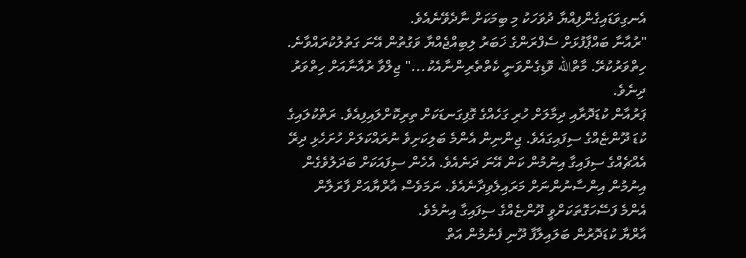އެނގިވަޑައިގެންފިއްޔާ ދުވަހަކު މި ބިމަކަށް ނާދެވޭނެއެވެ.
"ރުއާނާ ބައްޕާފުޅަށް ސެފްރަންގެ ޚަބަރު ލިބިއްޖެއްޔާ ވަގުތުން އޭނަ ގަތުލުކުރައްވާނެ. ހިތްވަރުކުރޭ. މާތްالله ވޮޑިގެންވަނީ ކެތްތެރިންނާއެކު..." ޖިލްވާ ރުއާނާއަށް ހިތްވަރު ދިނެވެ.
ޕަރުއާން ކުޑަދޮރާއި ދިމާލަށް ހުރި ގަހެއްގެ ގޮފިގަނޑަކަށް ތިރިކޮށްލައިފިއެވެ. ރަތްކުލައިގެ ކުޑަ ދޫންޏެއްގެ ސިފައިގައެވެ. ޖިންނިން އެންމެ ބަލިކަށިވެ ނުރައްކަލަށް ހުށަހެޅި ދިރޭ އެއްޗެއްގެ ސިފައިގާ އިނުމުން ކަން އޭނަ ދަނެއެވެ. އެހެން ސިފައަކަށް ބަދަލުވެގެން އިނުމުން އިންސާނުންނަށް މަރައިލެވިދާނެއެވެ. ނަމަވެސް އާރްޔާއަށް ފާރަލާން އެންމެ ފަސޭހަގޮތަކަށްވީ ދޫންޏެއްގެ ސިފައިގާ އިނުމެވެ.
އާރްޔާ ކުޑަދޮރުން ބަލައިލާފާ ދޫނި ފެނުމުން އަތް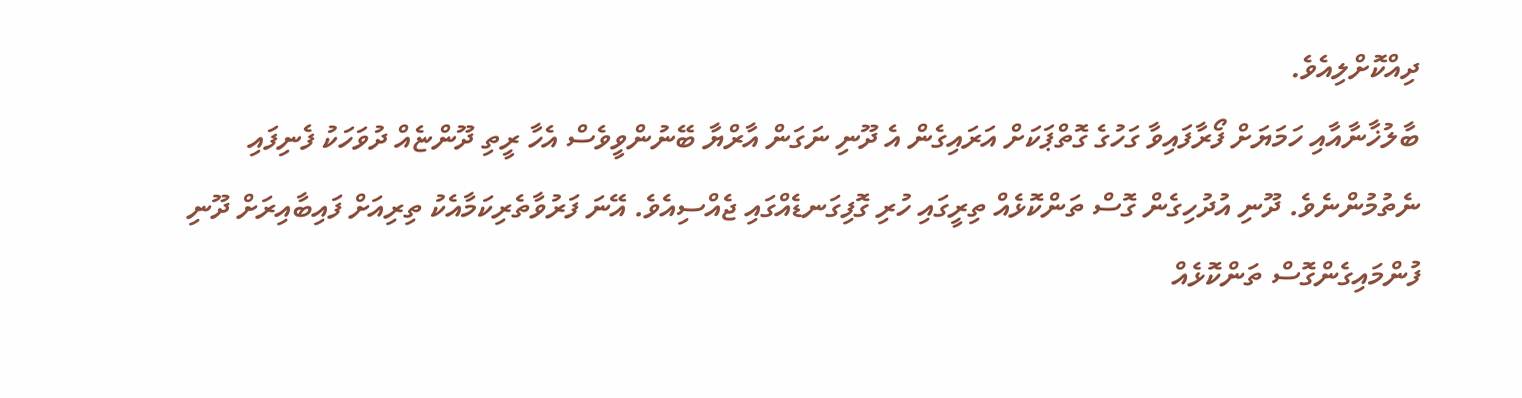ދިއްކޮށްލިއެވެ.
ބާލުޚާނާއާއި ހަމަޔަށް ފޯރާފައިވާ ގަހުގެ ގޮތްޕަކަށް އަރައިގެން އެ ދޫނި ނަގަން އާރްޔާ ބޭނުންވީވެސް އެހާ ރީތި ދޫންޏެއް ދުވަހަކު ފެނިފައި ނެތުމުންނެވެ. ދޫނި އުދުހިގެން ގޮސް ތަންކޮޅެއް ތިރީގައި ހުރި ގޮފިގަނޑެއްގައި ޖެއްސިއެވެ. އޭނަ ފަރުވާތެރިކަމާއެކު ތިރިއަށް ފައިބާއިރަށް ދޫނި ފުންމައިގެންގޮސް ތަންކޮޅެއް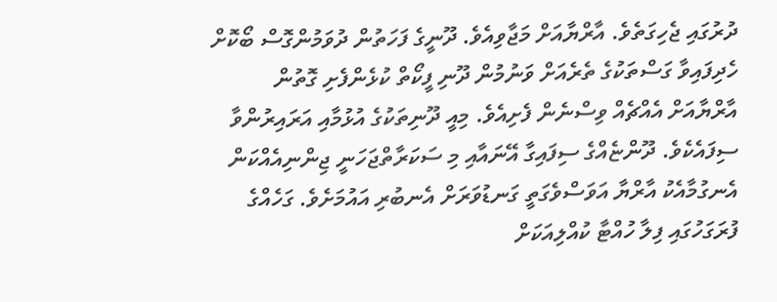ދުރުގައި ޖެހިގަތެވެ. އާރްޔާއަށް މަޖާވިއެވެ. ދޫނީގެ ފަހަތުން ދުވަމުންގޮސް ބޯކޮށް ހެދިފައިވާ ގަސްތަކުގެ ތެރެއަށް ވަނުމުން ދޫނި ފީކޯތް ކުޅެންފެށި ގޮތުން އާރްޔާއަށް އެއްޗެއް ވިސްނެން ފެށިއެވެ. މިއީ ދޫނިތަކުގެ އުޅުމާއި އަރައިރުންވާ ސިފައެކެވެ. ދޫންޏެއްގެ ސިފައިގާ އޭނައާއި މި ސަކަރާތްޖަހަނީ ޖިންނިއެއްކަން އެނގުމާއެކު އާރްޔާ އަވަސްވެގަތީ ގަނޑުވަރަށް އެނބުރި އައުމަށެވެ. ގަހެއްގެ ފުރަގަހުގައި ފިލާ ހުއްޓާ ކުއްލިއަކަށް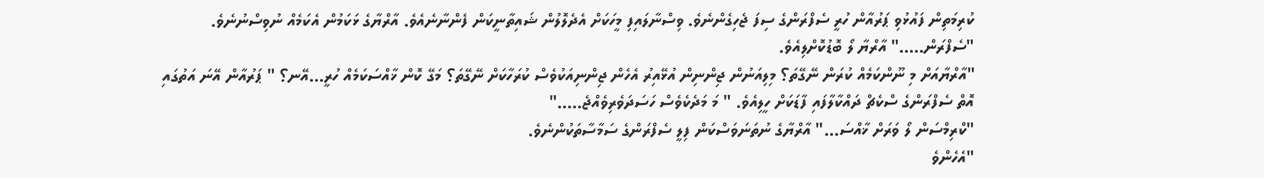ކުރިމަތިން ފައުޅުވި ޕަރުއާން ހުރީ ސެފްރަންގެ ސިފަ ޖެހިގެންނެވެ. ވިސްނާލައިފި މީހަކަށް އެދެލޮލުން ޝައިތާނީކަން ފެންނާނެއެވެ. އާރްޔާގެ ޅަކަމުން އެކަމެއް ނުވިސްނުނެވެ.
"ސެފްރަން....." އާރްޔާ ލޯ ބޮޑުކޮށްލިއެވެ.
"އާރްޔާއަށް މި ނޫންކަމެއް ކުރަން ނޭގޭތަ؟ މިލިއަނުން ޖިންނިން އުޅޭއިރު އެހެން ޖިންނިއަކުވެސް ކުރަހާކަށް ނޭގޭތަ؟ މަގޭ ކޮން ޚާއްސަކަމެއް ހުރީ...އޭނ؟ " ޕަރުއާން އޭނަ އަތުގައި އޮތް ސެފްރަންގެ ސްކެޗް ދައްކާލާފައި ފާޑަކަށް ހީލިއެވެ. " މަ މަދެކެވެސް ހަސަދަވެރިވެއްޖެ....."
"ކްރިމްސަން ލޯ ވަރަށް ޚާއްސަ..." އާރްޔާގެ ނުތަނަވަސްކަން ފިލީ ސެފްރަންގެ ސަމާސާތަކުންނެވެ.
"އެހެންވެ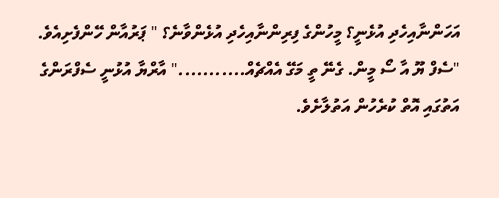އަހަންނާއިހެދި އުޅެނީ؟ މީހުންގެ ފިރިންނާއިހެދި އުޅެންވާނެ؟ " ޕަރުއާން ހޭންފެށިއެވެ.
"ސެފް ޔޫ އާ ސޯ މީން. ގެނޭ ތީ މަގޭ އެއްޗެއް..........." އާރްޔާ އުޅުނީ ސެފްރަންގެ އަތުގައި އޮތް ކުރެހުން އަތުލާށެވެ.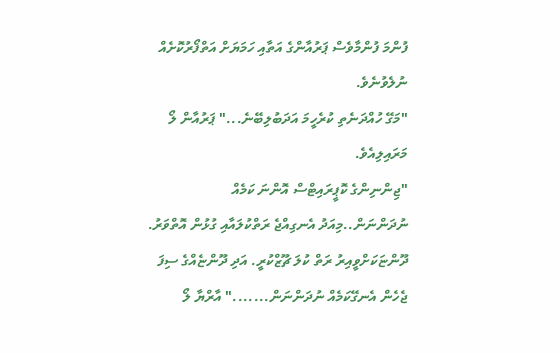ފުންމަ ފުންމާވެސް ޕަރުއާންގެ އަތާއި ހަމަޔަށް އަތްފޯރުކޮށެއް ނުލެވުނެވެ.
"މަގޭ ހުއްދަނެތި ކުރެހީމަ އަދަބުލިބޭނެ..." ޕަރުއާން ލޯ މަރައިލިއެވެ.
"ޖިންނިންގެ ކޮޕީރައިޓްސް އޮންނަ ކަމެއް ނުދަންނަން..މިއަދު އެނގިއްޖެ ރަތްކުލައާއި ގުޅުން އޮތްވަރު. ދޫންޏަކަށްވީއިރު ރަތް ކުލަ ޗޫޒްކުރީ. އަދި ދޫންޏެއްގެ ސިފަ ޖެހެން އެނގޭކަމެއް ނުދަންނަން......." އާރްޔާ ލޯ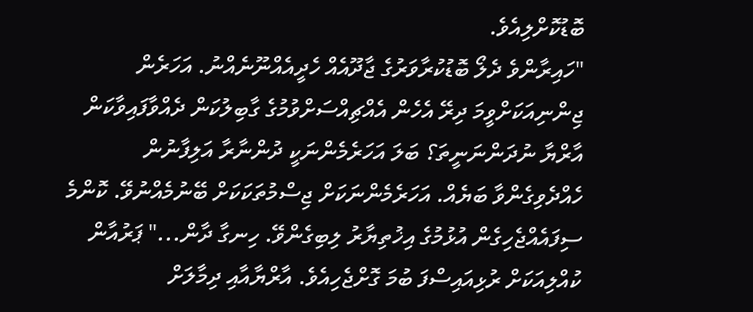ބޮޑުކޮށްލިއެވެ.
"ހައިރާންވެ ދެލޯ ބޮޑުކުރާވަރުގެ ޖާދޫއެއް ހެދީއެއްނޫނެއްނު. އަހަރެން ޖިންނިއަކަށްވީމަ ދިރޭ އެހެން އެއްޗިއްސަށްވުމުގެ ގާބިލުކަން ދެއްވާފައިވާކަން އާރްޔާ ނުދަންނަނީތަ؟ ބަލަ އަހަރެމެންނަކީ ދުންނާރާ އަލިފާނުން ހެއްދެވިގެންވާ ބަޔެއް. އަހަރެމެންނަކަށް ޖިސްމުތަކަކަށް ބޭނުމެއްނުވޭ. ކޮންމެ ސިފައެއްޖެހިގެން އުޅުމުގެ އިޚުތިޔާރު ލިބިގެންވޭ. ހިނގާ ދާން..." ޕަރުއާން ކުއްލިއަކަށް ރުޅިއައިސްފަ ބުމަ ގޮށްޖެހިއެވެ. އާރްޔާއާއި ދިމާލަށް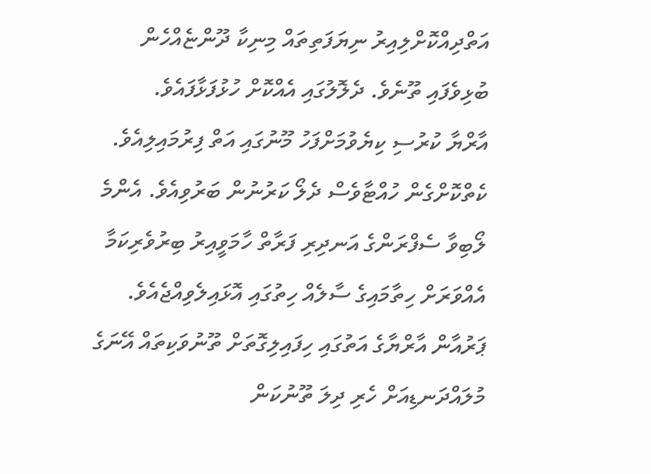އަތްދިއްކޮށްލިއިރު ނިޔަފަތިތައް މިނިކާ ދޫންޏެއްހެން ބުޅިވެފައި ތޫނެވެ. ދެލޮލުގައި އެއްކޮށް ހުޅުފަޅާފައެވެ.
އާރްޔާ ކުރުސި ކިޔެވުމަށްފަހު މޫނުގައި އަތް ފިރުމައިލިއެވެ. ކެތްކޮށްގެން ހުއްޓާވެސް ދެލޯ ކަރުނުން ބަރުވިއެވެ. އެންމެ ލޯބިވާ ސެފްރަންގެ އަނދިރި ފަރާތް ހާމަވީއިރު ބިރުވެރިކަމާ އެއްވަރަށް ހިތާމައިގެ ސާލެއް ހިތުގައި އޮޅައިލެވިއްޖެއެވެ. ޕަރުއާން އާރްޔާގެ އަތުގައި ހިފައިލިގޮތަށް ތޫނުވަކިތައް އޭނަގެ މުލައްދަނޑިއަށް ހެރި ދިލަ ތޫނުކަން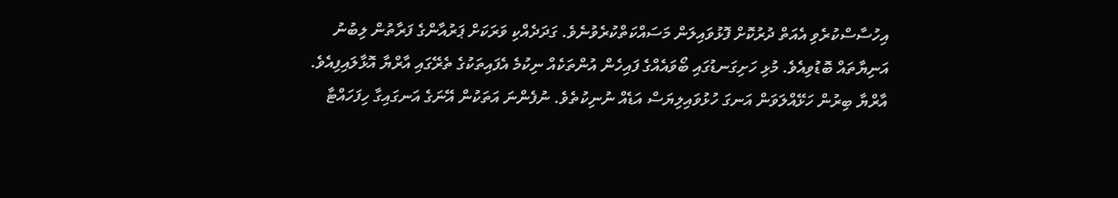އިހުސާސްކުރެވި އެއަތް ދުރުކޮށް ފޮޅުވައިލަން މަސައްކަތްކުރެވުނެވެ. ގަދަދެއްކި ވަރަކަށް ޕަރުއާންގެ ފަރާތުން ލިބުނު އަނިޔާތައް ބޮޑުވިއެވެ. މުޅި ހަށިގަނޑުގައި ބޯވައެއްގެ ފައިހެން އުންތަކެއް ނިކުމެ އެފައިތަކުގެ ތެރޭގައި އާރްޔާ އޮޅާލައިފިއެވެ. އާރްޔާ ބިރުން ހަޅޭއްލަވަން އަނގަ ހުޅުވައިލިޔަސް އަޑެއް ނުނިކުތެވެ. ނުފެންނަ އަތަކުން އޭނަގެ އަނގައިގާ ހިފަހައްޓާ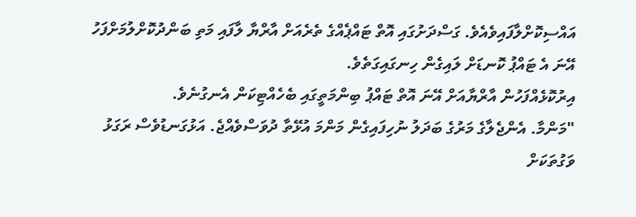އައްސިކޮށްލާފައިވެއެވެ. ގަސްދަށުގައި އޮތް ޓައްޕެއްގެ ތެރެއަށް އާރްޔާ ލާފައި މަތި ބަންދުކޮށްލުމަށްފަހު އޭނަ އެ ޓައްޕު ކޮނޑަށް ލައިގެން ހިނގައިގަތެވެ.
އިރުކޮޅެއްފަހުން އާރްޔާއަށް އޭނަ އޮތް ޓައްޕު ބިންމަތީގައި ބެހެއްޓިކަން އެނގުނެވެ.
"މަންމާ. އެންޖެލާގެ މަރުގެ ބަދަލު ނުހިފައިގެން މަންމަ އުޅޭތާ ދުވަސްވެއްޖެ. އަޅުގަނޑުވެސް ރަގަޅު ވަގުތަކަށް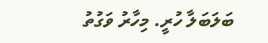ބަލަބަލާ ހުރީ. މިހާރު ވަގުތު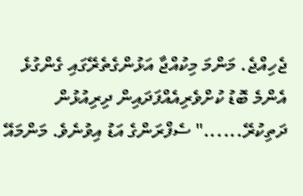ޖެހިއްޖެ. މަންމަ މިކުއްޖާ އަޅުންގެތެރޭގައި ގެންގުޅެ އެންމެ ބޮޑު ކުށްވެރިއެއްފަދައިން ދިރިއުޅުން ދަތިކުރޭ......" ސެފްރަންގެ އަޑު އިވުނެވެ. މަންމައޭ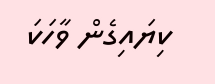ކިޔައިގެން ވާހަކަ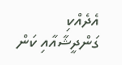އެދެއްކި ގަންދީޝާއާއި ކަން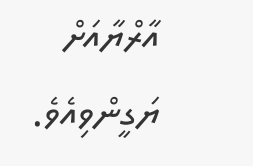އާރްޔާއަށް ޔަގީންވިއެވެ.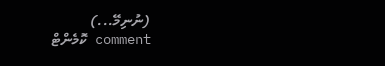(ނުނިމޭ...)
comment ކޮމެންޓް